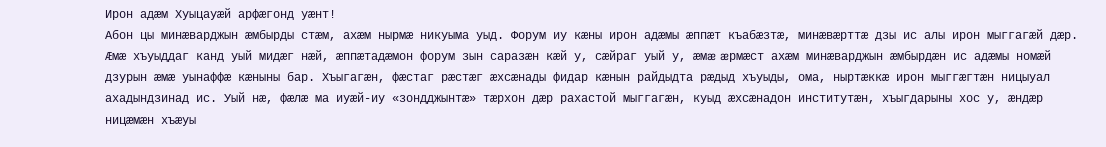Ирон адæм Хуыцауæй арфæгонд уæнт!
Абон цы минæварджын æмбырды стæм, ахæм нырмæ никуыма уыд. Форум иу кæны ирон адæмы æппæт къабæзтæ, минæвæрттæ дзы ис алы ирон мыггагæй дæр. Æмæ хъуыддаг канд уый мидæг нæй, æппæтадæмон форум зын саразæн кæй у, сæйраг уый у, æмæ æрмæст ахæм минæварджын æмбырдæн ис адæмы номæй дзурын æмæ уынаффæ кæныны бар. Хъыгагæн, фæстаг рæстæг æхсæнады фидар кæнын райдыдта рæдыд хъуыды, ома, ныртæккæ ирон мыггæгтæн ницыуал ахадындзинад ис. Уый нæ, фæлæ ма иуæй-иу «зондджынтæ» тæрхон дæр рахастой мыггагæн, куыд æхсæнадон институтæн, хъыгдарыны хос у, æндæр ницæмæн хъæуы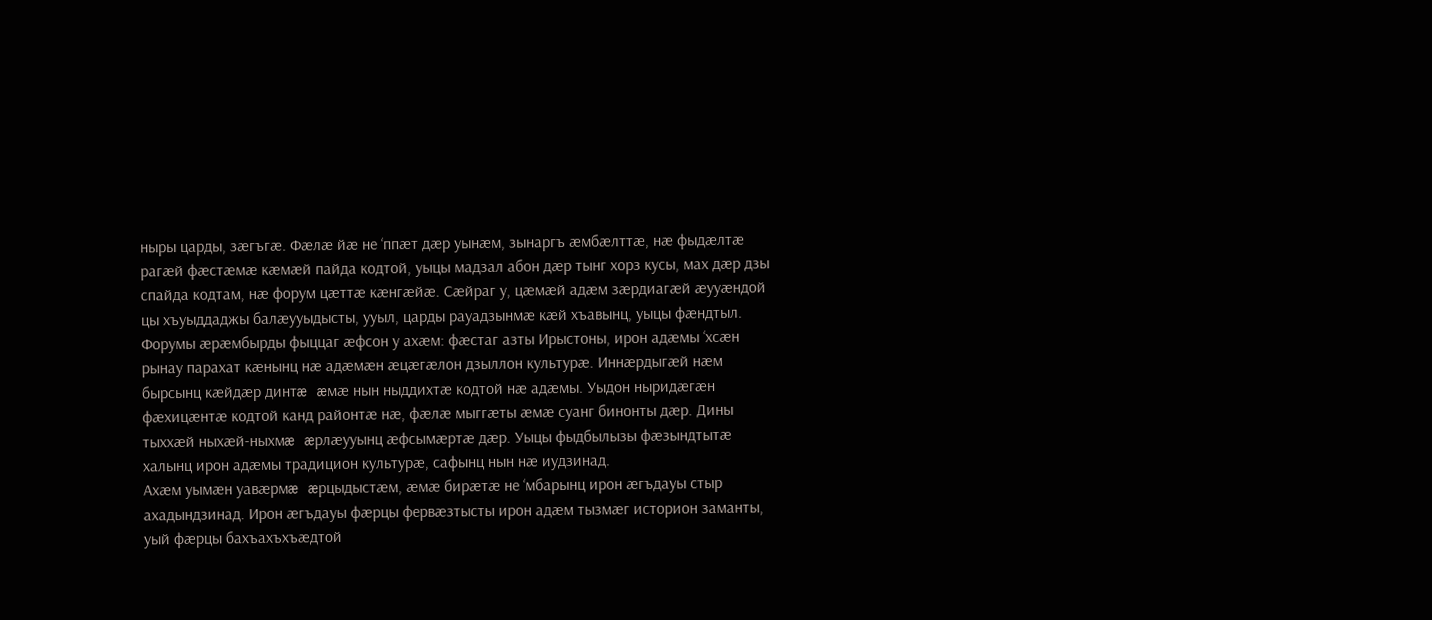ныры царды, зæгъгæ. Фæлæ йæ не ‘ппæт дæр уынæм, зынаргъ æмбæлттæ, нæ фыдæлтæ рагæй фæстæмæ кæмæй пайда кодтой, уыцы мадзал абон дæр тынг хорз кусы, мах дæр дзы спайда кодтам, нæ форум цæттæ кæнгæйæ. Сæйраг у, цæмæй адæм зæрдиагæй æууæндой цы хъуыддаджы балæууыдысты, ууыл, царды рауадзынмæ кæй хъавынц, уыцы фæндтыл.
Форумы æрæмбырды фыццаг æфсон у ахæм: фæстаг азты Ирыстоны, ирон адæмы ‘хсæн рынау парахат кæнынц нæ адæмæн æцæгæлон дзыллон культурæ. Иннæрдыгæй нæм бырсынц кæйдæр динтæ æмæ нын ныддихтæ кодтой нæ адæмы. Уыдон ныридæгæн фæхицæнтæ кодтой канд районтæ нæ, фæлæ мыггæты æмæ суанг бинонты дæр. Дины тыххæй ныхæй-ныхмæ æрлæууынц æфсымæртæ дæр. Уыцы фыдбылызы фæзындтытæ халынц ирон адæмы традицион культурæ, сафынц нын нæ иудзинад.
Ахæм уымæн уавæрмæ æрцыдыстæм, æмæ бирæтæ не ‘мбарынц ирон æгъдауы стыр ахадындзинад. Ирон æгъдауы фæрцы фервæзтысты ирон адæм тызмæг историон заманты, уый фæрцы бахъахъхъæдтой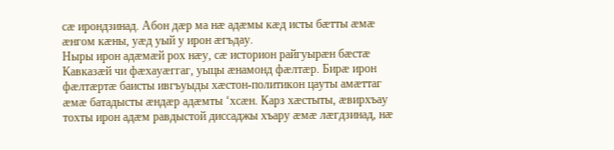сæ ирондзинад. Абон дæр ма нæ адæмы кæд исты бæтты æмæ æнгом кæны, уæд уый у ирон æгъдау.
Ныры ирон адæмæй рох нæу, сæ историон райгуырæн бæстæ Кавказæй чи фæхауæггаг, уыцы æнамонд фæлтæр. Бирæ ирон фæлтæртæ баисты ивгъуыды хæстон-политикон цауты амæттаг æмæ батадысты æндæр адæмты ‘хсæн. Карз хæстыты, æвирхъау тохты ирон адæм равдыстой диссаджы хъару æмæ лæгдзинад, нæ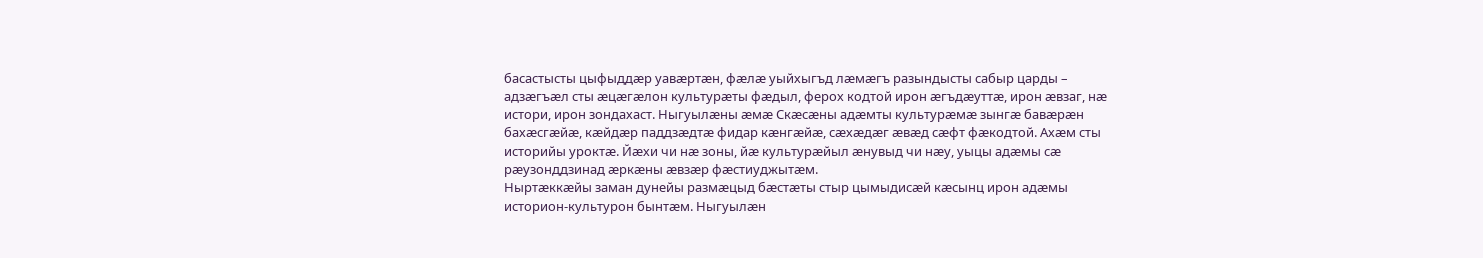басастысты цыфыддæр уавæртæн, фæлæ уыйхыгъд лæмæгъ разындысты сабыр царды – адзæгъæл сты æцæгæлон культурæты фæдыл, ферох кодтой ирон æгъдæуттæ, ирон æвзаг, нæ истори, ирон зондахаст. Ныгуылæны æмæ Скæсæны адæмты культурæмæ зынгæ бавæрæн бахæсгæйæ, кæйдæр паддзæдтæ фидар кæнгæйæ, сæхæдæг æвæд сæфт фæкодтой. Ахæм сты историйы уроктæ. Йæхи чи нæ зоны, йæ культурæйыл æнувыд чи нæу, уыцы адæмы сæ рæузонддзинад æркæны æвзæр фæстиуджытæм.
Ныртæккæйы заман дунейы размæцыд бæстæты стыр цымыдисæй кæсынц ирон адæмы историон-культурон бынтæм. Ныгуылæн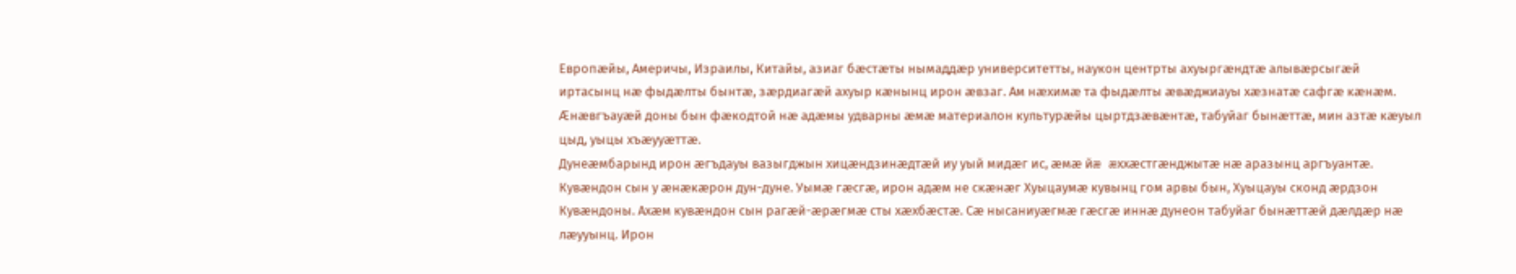Европæйы, Америчы, Израилы, Китайы, азиаг бæстæты нымаддæр университетты, наукон центрты ахуыргæндтæ алывæрсыгæй иртасынц нæ фыдæлты бынтæ, зæрдиагæй ахуыр кæнынц ирон æвзаг. Ам нæхимæ та фыдæлты æвæджиауы хæзнатæ сафгæ кæнæм. Æнæвгъауæй доны бын фæкодтой нæ адæмы удварны æмæ материалон культурæйы цыртдзæвæнтæ, табуйаг бынæттæ, мин азтæ кæуыл цыд, уыцы хъæууæттæ.
Дунеæмбарынд ирон æгъдауы вазыгджын хицæндзинæдтæй иу уый мидæг ис, æмæ йæ æххæстгæнджытæ нæ аразынц аргъуантæ. Кувæндон сын у æнæкæрон дун-дуне. Уымæ гæсгæ, ирон адæм не скæнæг Хуыцаумæ кувынц гом арвы бын, Хуыцауы сконд æрдзон Кувæндоны. Ахæм кувæндон сын рагæй-æрæгмæ сты хæхбæстæ. Сæ нысаниуæгмæ гæсгæ иннæ дунеон табуйаг бынæттæй дæлдæр нæ лæууынц. Ирон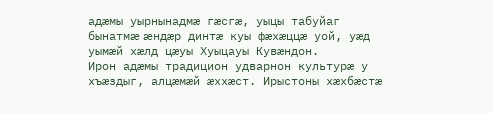адæмы уырнынадмæ гæсгæ, уыцы табуйаг бынатмæ æндæр динтæ куы фæхæццæ уой, уæд уымæй хæлд цæуы Хуыцауы Кувæндон.
Ирон адæмы традицион удварнон культурæ у хъæздыг, алцæмæй æххæст. Ирыстоны хæхбæстæ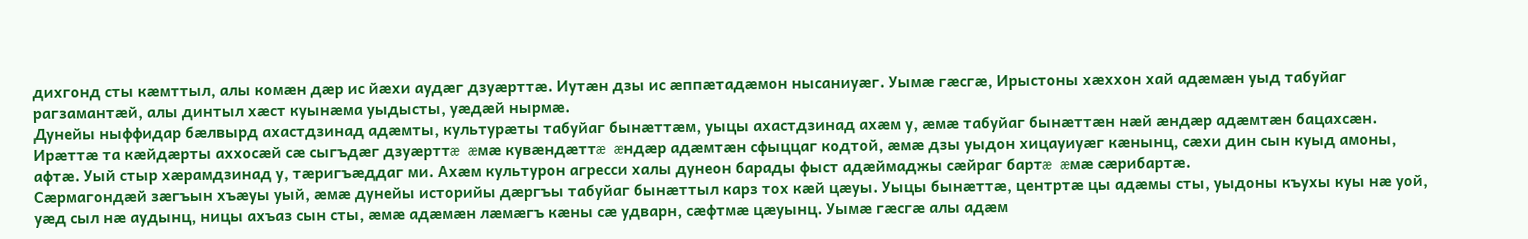дихгонд сты кæмттыл, алы комæн дæр ис йæхи аудæг дзуæрттæ. Иутæн дзы ис æппæтадæмон нысаниуæг. Уымæ гæсгæ, Ирыстоны хæххон хай адæмæн уыд табуйаг рагзамантæй, алы динтыл хæст куынæма уыдысты, уæдæй нырмæ.
Дунейы ныффидар бæлвырд ахастдзинад адæмты, культурæты табуйаг бынæттæм, уыцы ахастдзинад ахæм у, æмæ табуйаг бынæттæн нæй æндæр адæмтæн бацахсæн. Ирæттæ та кæйдæрты аххосæй сæ сыгъдæг дзуæрттæ æмæ кувæндæттæ æндæр адæмтæн сфыццаг кодтой, æмæ дзы уыдон хицауиуæг кæнынц, сæхи дин сын куыд амоны, афтæ. Уый стыр хæрамдзинад у, тæригъæддаг ми. Ахæм культурон агресси халы дунеон барады фыст адæймаджы сæйраг бартæ æмæ сæрибартæ.
Сæрмагондæй зæгъын хъæуы уый, æмæ дунейы историйы дæргъы табуйаг бынæттыл карз тох кæй цæуы. Уыцы бынæттæ, центртæ цы адæмы сты, уыдоны къухы куы нæ уой, уæд сыл нæ аудынц, ницы ахъаз сын сты, æмæ адæмæн лæмæгъ кæны сæ удварн, сæфтмæ цæуынц. Уымæ гæсгæ алы адæм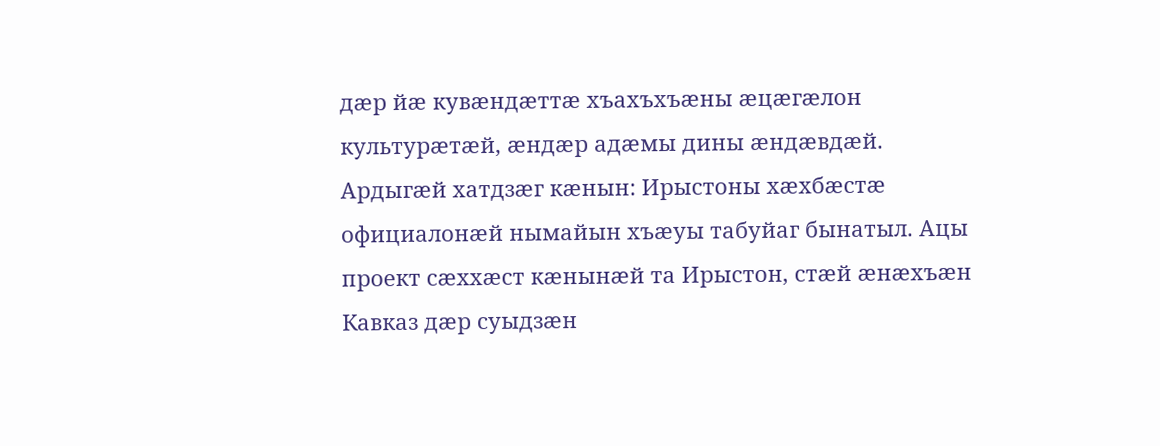дæр йæ кувæндæттæ хъахъхъæны æцæгæлон культурæтæй, æндæр адæмы дины æндæвдæй. Ардыгæй хатдзæг кæнын: Ирыстоны хæхбæстæ официалонæй нымайын хъæуы табуйаг бынатыл. Ацы проект сæххæст кæнынæй та Ирыстон, стæй æнæхъæн Кавказ дæр суыдзæн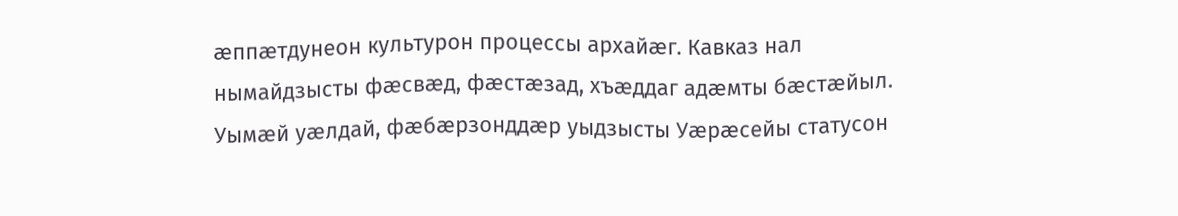æппæтдунеон культурон процессы архайæг. Кавказ нал нымайдзысты фæсвæд, фæстæзад, хъæддаг адæмты бæстæйыл. Уымæй уæлдай, фæбæрзонддæр уыдзысты Уæрæсейы статусон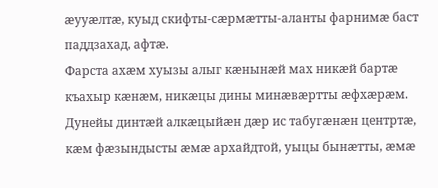æууæлтæ, куыд скифты-сæрмæтты-аланты фарнимæ баст паддзахад, афтæ.
Фарста ахæм хуызы алыг кæнынæй мах никæй бартæ къахыр кæнæм, никæцы дины минæвæртты æфхæрæм. Дунейы динтæй алкæцыйæн дæр ис табугæнæн центртæ, кæм фæзындысты æмæ архайдтой, уыцы бынæтты, æмæ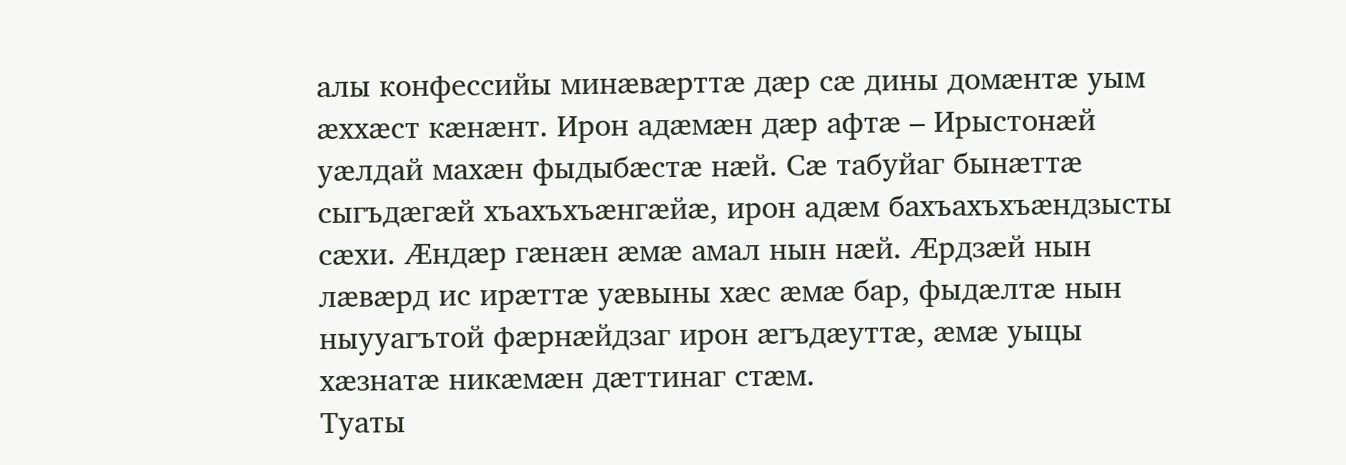алы конфессийы минæвæрттæ дæр сæ дины домæнтæ уым æххæст кæнæнт. Ирон адæмæн дæр афтæ – Ирыстонæй уæлдай махæн фыдыбæстæ нæй. Сæ табуйаг бынæттæ сыгъдæгæй хъахъхъæнгæйæ, ирон адæм бахъахъхъæндзысты сæхи. Æндæр гæнæн æмæ амал нын нæй. Æрдзæй нын лæвæрд ис ирæттæ уæвыны хæс æмæ бар, фыдæлтæ нын ныууагътой фæрнæйдзаг ирон æгъдæуттæ, æмæ уыцы хæзнатæ никæмæн дæттинаг стæм.
Туаты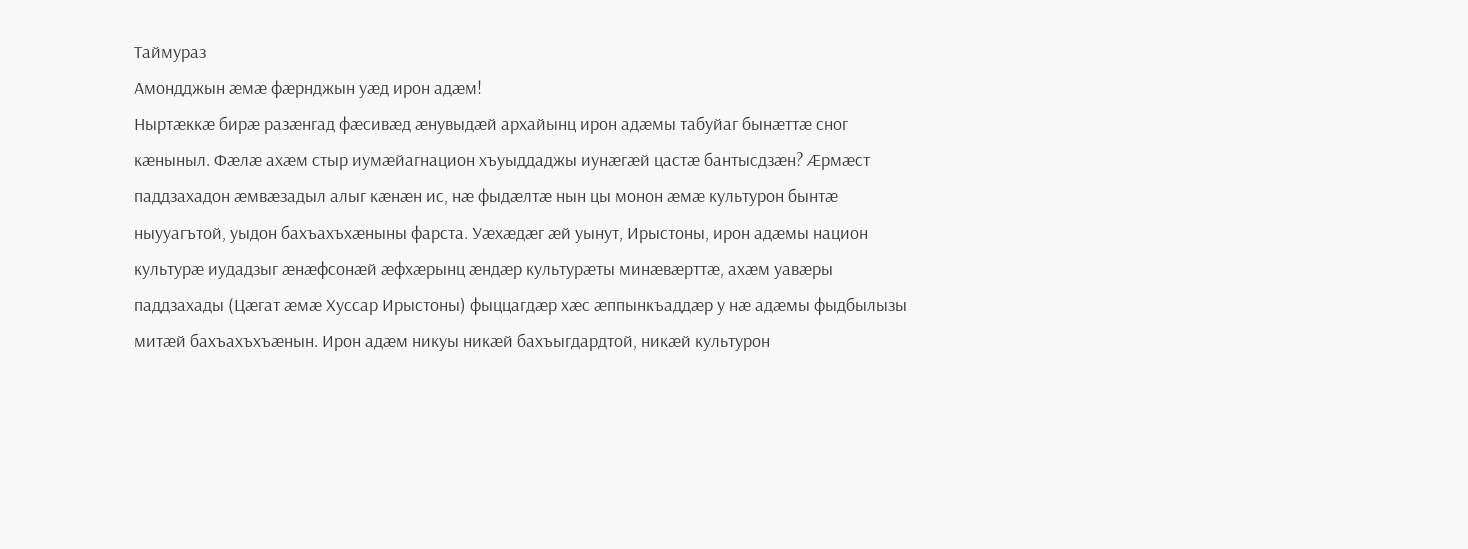Таймураз
Амондджын æмæ фæрнджын уæд ирон адæм!
Ныртæккæ бирæ разæнгад фæсивæд æнувыдæй архайынц ирон адæмы табуйаг бынæттæ сног кæныныл. Фæлæ ахæм стыр иумæйагнацион хъуыддаджы иунæгæй цастæ бантысдзæн? Æрмæст паддзахадон æмвæзадыл алыг кæнæн ис, нæ фыдæлтæ нын цы монон æмæ культурон бынтæ ныууагътой, уыдон бахъахъхæныны фарста. Уæхæдæг æй уынут, Ирыстоны, ирон адæмы национ культурæ иудадзыг æнæфсонæй æфхæрынц æндæр культурæты минæвæрттæ, ахæм уавæры паддзахады (Цæгат æмæ Хуссар Ирыстоны) фыццагдæр хæс æппынкъаддæр у нæ адæмы фыдбылызы митæй бахъахъхъæнын. Ирон адæм никуы никæй бахъыгдардтой, никæй культурон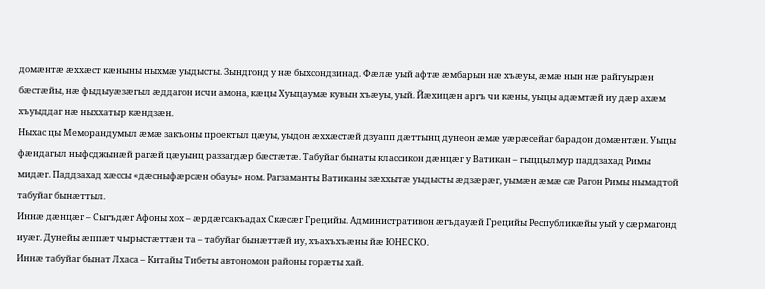домæнтæ æххæст кæныны ныхмæ уыдысты. Зындгонд у нæ быхсондзинад. Фæлæ уый афтæ æмбарын нæ хъæуы, æмæ нын нæ райгуырæн бæстæйы, нæ фыдыуæзæгыл æддагон исчи амона, кæцы Хуыцаумæ кувын хъæуы, уый. Йæхицæн аргъ чи кæны, уыцы адæмтæй иу дæр ахæм хъуыддаг нæ ныххатыр кæндзæн.
Ныхас цы Меморандумыл æмæ закъоны проектыл цæуы, уыдон æххæстæй дзуапп дæттынц дунеон æмæ уæрæсейаг барадон домæнтæн. Уыцы фæндагыл ныфсджынæй рагæй цæуынц раззагдæр бæстæтæ. Табуйаг бынаты классикон дæнцæг у Ватикан – гыццылмур паддзахад Римы мидæг. Паддзахад хæссы «дæсныфæрсæн обауы» ном. Рагзаманты Ватиканы зæххытæ уыдысты æдзæрæг, уымæн æмæ сæ Рагон Римы нымадтой табуйаг бынæттыл.
Иннæ дæнцæг – Сыгъдæг Афоны хох – æрдæгсакъадах Скæсæг Грецийы. Административон æгъдауæй Грецийы Республикæйы уый у сæрмагонд иуæг. Дунейы æппæт чырыстæттæн та – табуйаг бынæттæй иу, хъахъхъæны йæ ЮНЕСКО.
Иннæ табуйаг бынат Лхаса – Китайы Тибеты автономон районы горæты хай.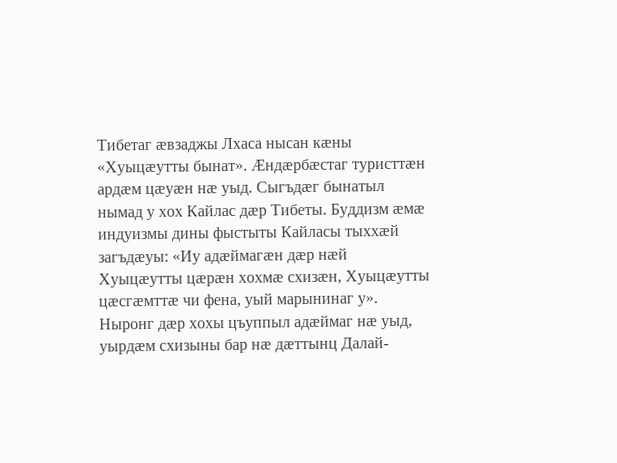Тибетаг æвзаджы Лхаса нысан кæны «Хуыцæутты бынат». Æндæрбæстаг туристтæн ардæм цæуæн нæ уыд. Сыгъдæг бынатыл нымад у хох Кайлас дæр Тибеты. Буддизм æмæ индуизмы дины фыстыты Кайласы тыххæй загъдæуы: «Иу адæймагæн дæр нæй Хуыцæутты цæрæн хохмæ схизæн, Хуыцæутты цæсгæмттæ чи фена, уый марынинаг у». Ныронг дæр хохы цъуппыл адæймаг нæ уыд, уырдæм схизыны бар нæ дæттынц Далай-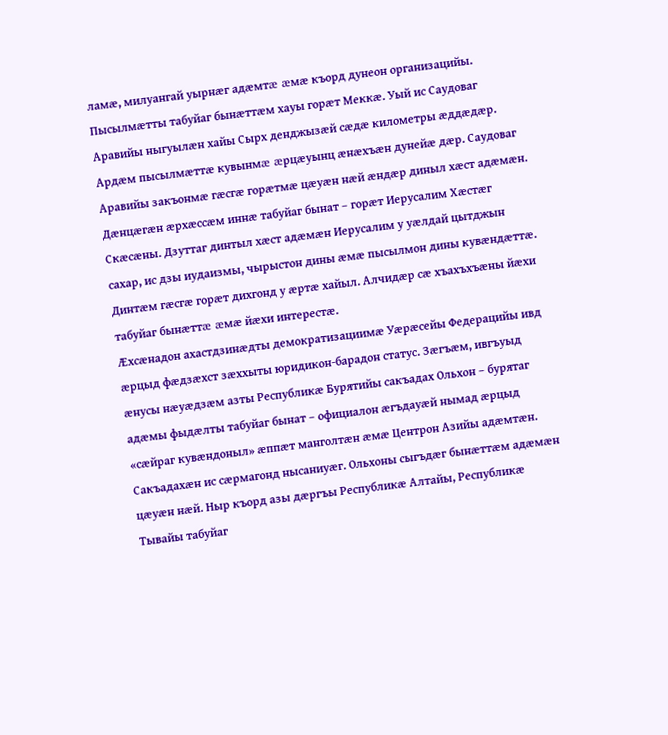ламæ, милуангай уырнæг адæмтæ æмæ къорд дунеон организацийы.
Пысылмæтты табуйаг бынæттæм хауы горæт Меккæ. Уый ис Саудоваг Аравийы ныгуылæн хайы Сырх денджызæй сæдæ километры æддæдæр. Ардæм пысылмæттæ кувынмæ æрцæуынц æнæхъæн дунейæ дæр. Саудоваг Аравийы закъонмæ гæсгæ горæтмæ цæуæн нæй æндæр диныл хæст адæмæн.
Дæнцæгæн æрхæссæм иннæ табуйаг бынат – горæт Иерусалим Хæстæг Скæсæны. Дзуттаг динтыл хæст адæмæн Иерусалим у уæлдай цытджын сахар, ис дзы иудаизмы, чырыстон дины æмæ пысылмон дины кувæндæттæ. Динтæм гæсгæ горæт дихгонд у æртæ хайыл. Алчидæр сæ хъахъхъæны йæхи табуйаг бынæттæ æмæ йæхи интерестæ.
Æхсæнадон ахастдзинæдты демократизациимæ Уæрæсейы Федерацийы ивд æрцыд фæдзæхст зæххыты юридикон-барадон статус. Зæгъæм, ивгъуыд æнусы нæуæдзæм азты Республикæ Бурятийы сакъадах Ольхон – бурятаг адæмы фыдæлты табуйаг бынат – официалон æгъдауæй нымад æрцыд «сæйраг кувæндоныл» æппæт манголтæн æмæ Центрон Азийы адæмтæн. Сакъадахæн ис сæрмагонд нысаниуæг. Ольхоны сыгъдæг бынæттæм адæмæн цæуæн нæй. Ныр къорд азы дæргъы Республикæ Алтайы, Республикæ Тывайы табуйаг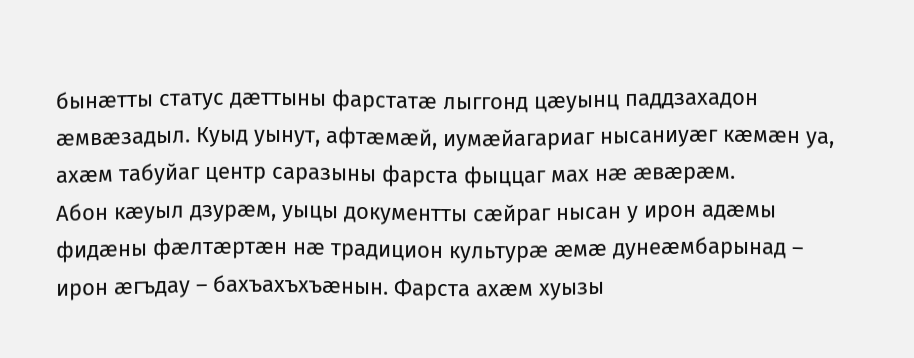бынæтты статус дæттыны фарстатæ лыггонд цæуынц паддзахадон æмвæзадыл. Куыд уынут, афтæмæй, иумæйагариаг нысаниуæг кæмæн уа, ахæм табуйаг центр саразыны фарста фыццаг мах нæ æвæрæм.
Абон кæуыл дзурæм, уыцы документты сæйраг нысан у ирон адæмы фидæны фæлтæртæн нæ традицион культурæ æмæ дунеæмбарынад – ирон æгъдау – бахъахъхъæнын. Фарста ахæм хуызы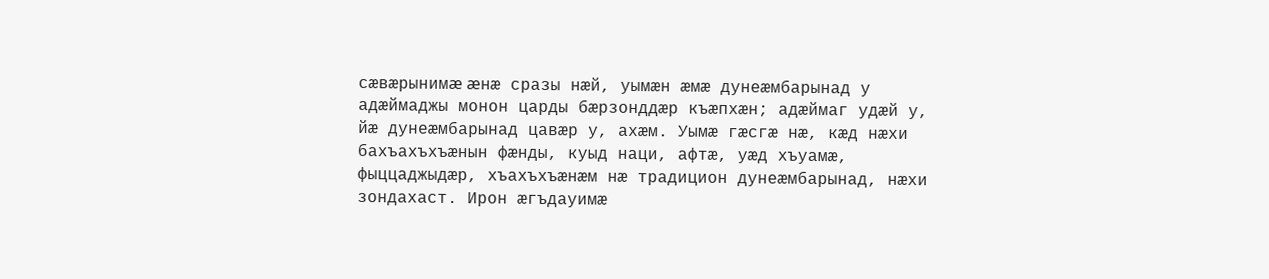сæвæрынимæ æнæ сразы нæй, уымæн æмæ дунеæмбарынад у адæймаджы монон царды бæрзонддæр къæпхæн; адæймаг удæй у, йæ дунеæмбарынад цавæр у, ахæм. Уымæ гæсгæ нæ, кæд нæхи бахъахъхъæнын фæнды, куыд наци, афтæ, уæд хъуамæ, фыццаджыдæр, хъахъхъæнæм нæ традицион дунеæмбарынад, нæхи зондахаст. Ирон æгъдауимæ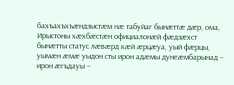бахъахъхъæндзыстæм нæ табуйаг бынæттæ дæр, ома, Ирыстоны хæхбæстæн официалонæй фæдзæхст бынæтты статус лæвæрд кæй æрцæуа, уый фæрцы, уымæн æмæ уыдон сты ирон адæмы дунеæмбарынад – ирон æгъдауы –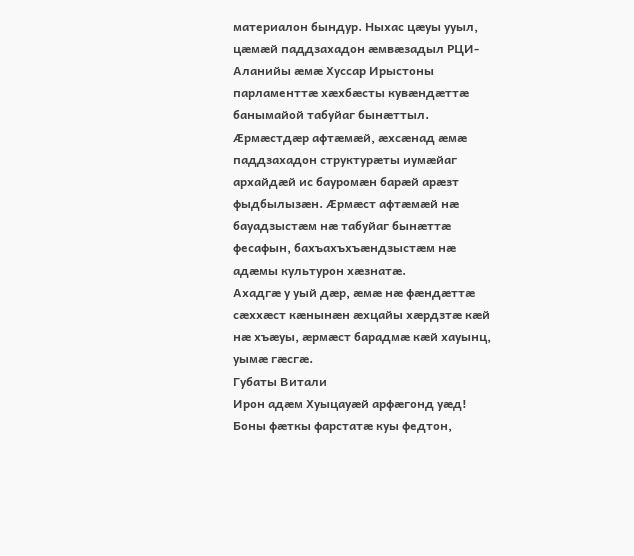материалон бындур. Ныхас цæуы ууыл, цæмæй паддзахадон æмвæзадыл РЦИ-Аланийы æмæ Хуссар Ирыстоны парламенттæ хæхбæсты кувæндæттæ банымайой табуйаг бынæттыл. Æрмæстдæр афтæмæй, æхсæнад æмæ паддзахадон структурæты иумæйаг архайдæй ис бауромæн барæй арæзт фыдбылызæн. Æрмæст афтæмæй нæ бауадзыстæм нæ табуйаг бынæттæ фесафын, бахъахъхъæндзыстæм нæ адæмы культурон хæзнатæ.
Ахадгæ у уый дæр, æмæ нæ фæндæттæ сæххæст кæнынæн æхцайы хæрдзтæ кæй нæ хъæуы, æрмæст барадмæ кæй хауынц, уымæ гæсгæ.
Губаты Витали
Ирон адæм Хуыцауæй арфæгонд уæд!
Боны фæткы фарстатæ куы федтон,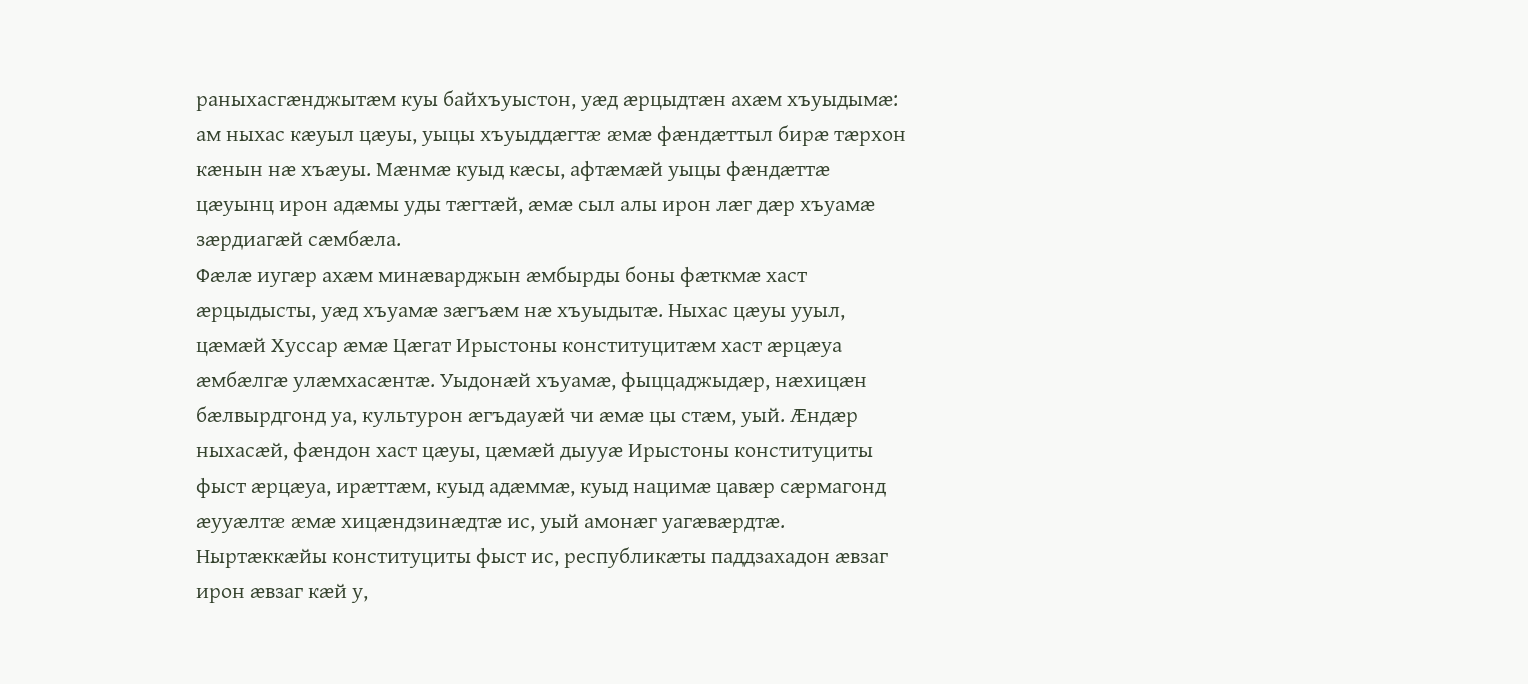раныхасгæнджытæм куы байхъуыстон, уæд æрцыдтæн ахæм хъуыдымæ: ам ныхас кæуыл цæуы, уыцы хъуыддæгтæ æмæ фæндæттыл бирæ тæрхон кæнын нæ хъæуы. Мæнмæ куыд кæсы, афтæмæй уыцы фæндæттæ цæуынц ирон адæмы уды тæгтæй, æмæ сыл алы ирон лæг дæр хъуамæ зæрдиагæй сæмбæла.
Фæлæ иугæр ахæм минæварджын æмбырды боны фæткмæ хаст æрцыдысты, уæд хъуамæ зæгъæм нæ хъуыдытæ. Ныхас цæуы ууыл, цæмæй Хуссар æмæ Цæгат Ирыстоны конституцитæм хаст æрцæуа æмбæлгæ улæмхасæнтæ. Уыдонæй хъуамæ, фыццаджыдæр, нæхицæн бæлвырдгонд уа, культурон æгъдауæй чи æмæ цы стæм, уый. Æндæр ныхасæй, фæндон хаст цæуы, цæмæй дыууæ Ирыстоны конституциты фыст æрцæуа, ирæттæм, куыд адæммæ, куыд нацимæ цавæр сæрмагонд æууæлтæ æмæ хицæндзинæдтæ ис, уый амонæг уагæвæрдтæ. Ныртæккæйы конституциты фыст ис, республикæты паддзахадон æвзаг ирон æвзаг кæй у,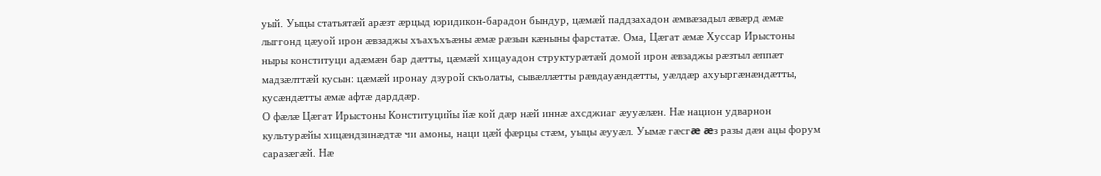уый. Уыцы статьятæй арæзт æрцыд юридикон-барадон бындур, цæмæй паддзахадон æмвæзадыл æвæрд æмæ лыггонд цæуой ирон æвзаджы хъахъхъæны æмæ рæзын кæныны фарстатæ. Ома, Цæгат æмæ Хуссар Ирыстоны ныры конституци адæмæн бар дæтты, цæмæй хицауадон структурæтæй домой ирон æвзаджы рæзтыл æппæт мадзæлттæй кусын: цæмæй иронау дзурой скъолаты, сывæллæтты рæвдауæндæтты, уæлдæр ахуыргæнæндæтты, кусæндæтты æмæ афтæ дарддæр.
О фæлæ Цæгат Ирыстоны Конституцийы йæ кой дæр нæй иннæ ахсджиаг æууæлæн. Нæ национ удварнон культурæйы хицæндзинæдтæ чи амоны, наци цæй фæрцы стæм, уыцы æууæл. Уымæ гæсгæ æз разы дæн ацы форум саразæгæй. Нæ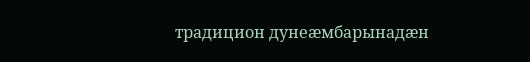традицион дунеæмбарынадæн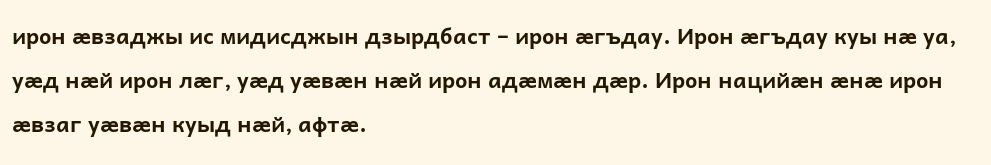ирон æвзаджы ис мидисджын дзырдбаст – ирон æгъдау. Ирон æгъдау куы нæ уа, уæд нæй ирон лæг, уæд уæвæн нæй ирон адæмæн дæр. Ирон нацийæн æнæ ирон æвзаг уæвæн куыд нæй, афтæ.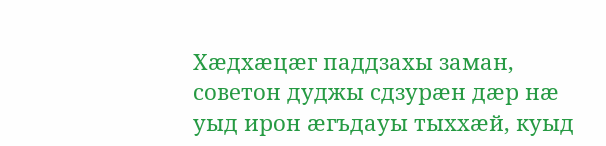Хæдхæцæг паддзахы заман, советон дуджы сдзурæн дæр нæ уыд ирон æгъдауы тыххæй, куыд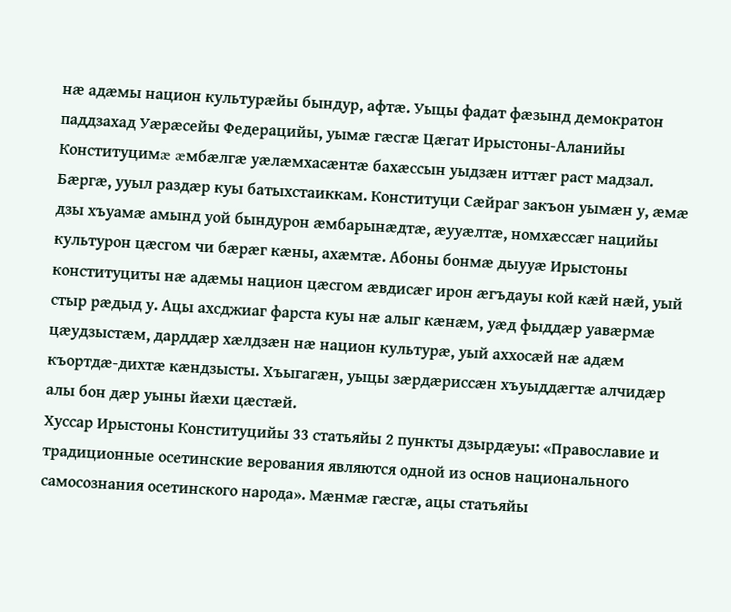нæ адæмы национ культурæйы бындур, афтæ. Уыцы фадат фæзынд демократон паддзахад Уæрæсейы Федерацийы, уымæ гæсгæ Цæгат Ирыстоны-Аланийы Конституцимæ æмбæлгæ уæлæмхасæнтæ бахæссын уыдзæн иттæг раст мадзал. Бæргæ, ууыл раздæр куы батыхстаиккам. Конституци Сæйраг закъон уымæн у, æмæ дзы хъуамæ амынд уой бындурон æмбарынæдтæ, æууæлтæ, номхæссæг нацийы культурон цæсгом чи бæрæг кæны, ахæмтæ. Абоны бонмæ дыууæ Ирыстоны конституциты нæ адæмы национ цæсгом æвдисæг ирон æгъдауы кой кæй нæй, уый стыр рæдыд у. Ацы ахсджиаг фарста куы нæ алыг кæнæм, уæд фыддæр уавæрмæ цæудзыстæм, дарддæр хæлдзæн нæ национ культурæ, уый аххосæй нæ адæм къортдæ-дихтæ кæндзысты. Хъыгагæн, уыцы зæрдæриссæн хъуыддæгтæ алчидæр алы бон дæр уыны йæхи цæстæй.
Хуссар Ирыстоны Конституцийы 33 статьяйы 2 пункты дзырдæуы: «Православие и традиционные осетинские верования являются одной из основ национального самосознания осетинского народа». Мæнмæ гæсгæ, ацы статьяйы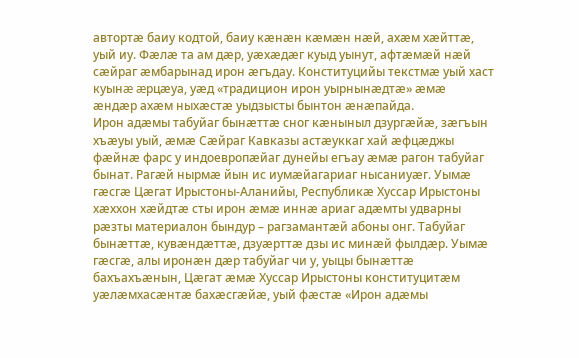автортæ баиу кодтой, баиу кæнæн кæмæн нæй, ахæм хæйттæ, уый иу. Фæлæ та ам дæр, уæхæдæг куыд уынут, афтæмæй нæй сæйраг æмбарынад ирон æгъдау. Конституцийы текстмæ уый хаст куынæ æрцæуа, уæд «традицион ирон уырнынæдтæ» æмæ æндæр ахæм ныхæстæ уыдзысты бынтон æнæпайда.
Ирон адæмы табуйаг бынæттæ сног кæныныл дзургæйæ, зæгъын хъæуы уый, æмæ Сæйраг Кавказы астæуккаг хай æфцæджы фæйнæ фарс у индоевропæйаг дунейы егъау æмæ рагон табуйаг бынат. Рагæй нырмæ йын ис иумæйагариаг нысаниуæг. Уымæ гæсгæ Цæгат Ирыстоны-Аланийы, Республикæ Хуссар Ирыстоны хæххон хæйдтæ сты ирон æмæ иннæ ариаг адæмты удварны рæзты материалон бындур – рагзамантæй абоны онг. Табуйаг бынæттæ, кувæндæттæ, дзуæрттæ дзы ис минæй фылдæр. Уымæ гæсгæ, алы иронæн дæр табуйаг чи у, уыцы бынæттæ бахъахъæнын, Цæгат æмæ Хуссар Ирыстоны конституцитæм уæлæмхасæнтæ бахæсгæйæ, уый фæстæ «Ирон адæмы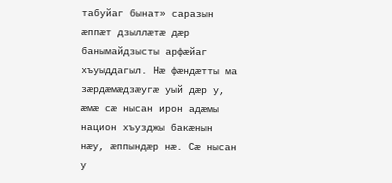табуйаг бынат» саразын æппæт дзыллæтæ дæр банымайдзысты арфæйаг хъуыддагыл. Нæ фæндæтты ма зæрдæмæдзæугæ уый дæр у, æмæ сæ нысан ирон адæмы национ хъузджы бакæнын нæу, æппындæр нæ. Сæ нысан у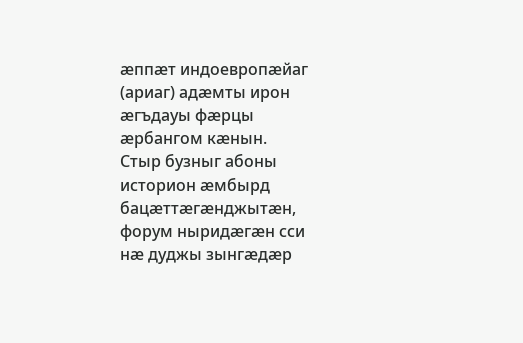æппæт индоевропæйаг (ариаг) адæмты ирон æгъдауы фæрцы æрбангом кæнын.
Стыр бузныг абоны историон æмбырд бацæттæгæнджытæн, форум ныридæгæн сси нæ дуджы зынгæдæр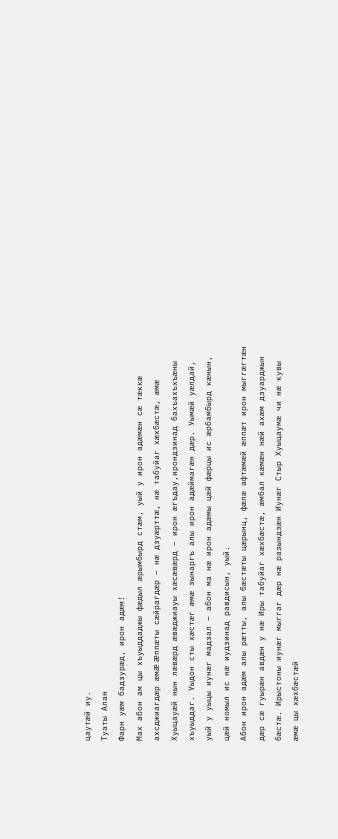цаутæй иу.
Туаты Алан
Фарн уæм бадзурæд, ирон адæм!
Мах абон ам цы хъуыддаджы фæдыл æрымбырд стæм, уый у ирон адæмæн сæ тæккæ ахсджиагдæр æмæ æппæты сæйрагдæр – нæ дзуæрттæ, нæ табуйаг хæхбæстæ, æмæ Хуыцауæй нын лæвæрд æвæджиауы хæсæвæрд – ирон æгъдау,ирондзинад бахъахъхъæны хъуыддаг. Уыдон сты хæстæг æмæ зынаргъ алы ирон адæймагæн дæр. Уымæй уæлдай, уый у уыцы иунæг мадзал – абон ма нæ ирон адæмы цæй фæрцы ис æрбамбырд кæнын, цæй номыл ис нæ иудзинад равдисын, уый.
Абон ирон адæм алы рæтты, алы бæстæты цæрынц, фæлæ афтæмæй æппæт ирон мыггæгтæн дæр сæ гуырæн авдæн у нæ Иры табуйаг хæхбæстæ, æмбал кæмæн нæй ахæм дзуарджын бæстæ. Ирыстоны иунæг мыггаг дæр нæ разындзæн Иунæг Стыр Хуыцаумæ чи нæ кувы æмæ цы хæхбæстæй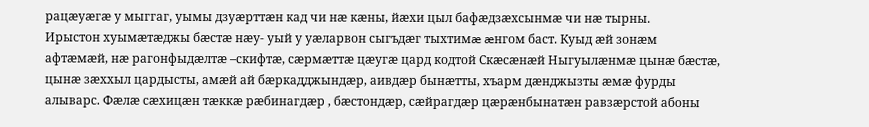рацæуæгæ у мыггаг, уымы дзуæрттæн кад чи нæ кæны, йæхи цыл бафæдзæхсынмæ чи нæ тырны.
Ирыстон хуымæтæджы бæстæ нæу- уый у уæларвон сыгъдæг тыхтимæ æнгом баст. Куыд æй зонæм афтæмæй, нæ рагонфыдæлтæ –скифтæ, сæрмæттæ цæугæ цард кодтой Скæсæнæй Ныгуылæнмæ цынæ бæстæ, цынæ зæххыл цардысты, амæй ай бæркадджындæр, аивдæр бынæтты, хъарм дæнджызты æмæ фурды алыварс. Фæлæ сæхицæн тæккæ рæбинагдæр , бæстондæр, сæйрагдæр цæрæнбынатæн равзæрстой абоны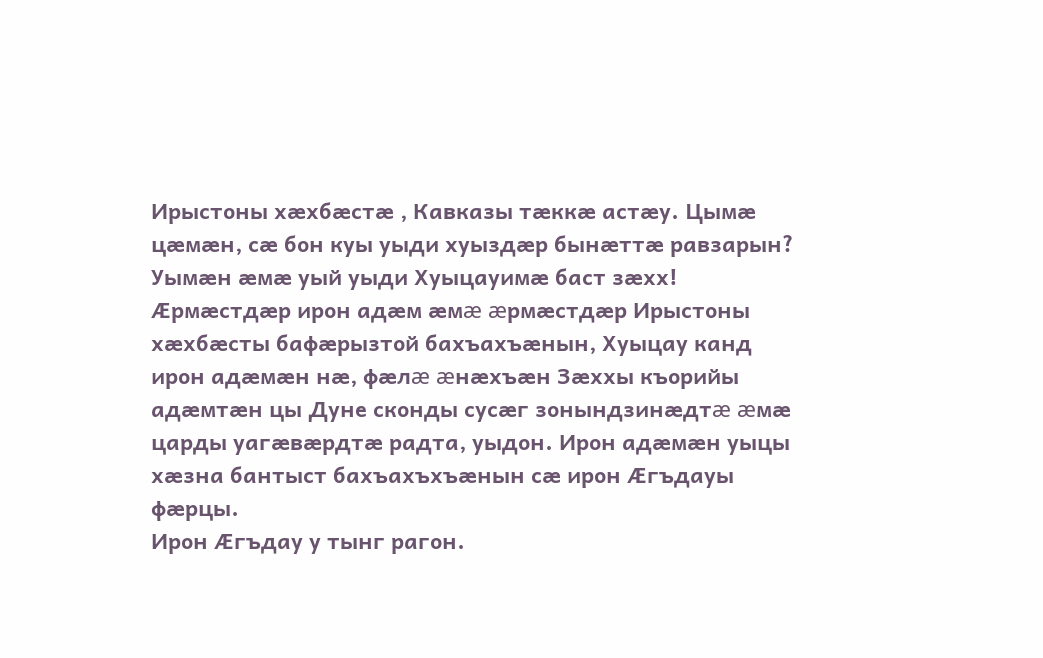Ирыстоны хæхбæстæ , Кавказы тæккæ астæу. Цымæ цæмæн, сæ бон куы уыди хуыздæр бынæттæ равзарын? Уымæн æмæ уый уыди Хуыцауимæ баст зæхх!
Æрмæстдæр ирон адæм æмæ æрмæстдæр Ирыстоны хæхбæсты бафæрызтой бахъахъæнын, Хуыцау канд ирон адæмæн нæ, фæлæ æнæхъæн Зæххы къорийы адæмтæн цы Дуне сконды сусæг зонындзинæдтæ æмæ царды уагæвæрдтæ радта, уыдон. Ирон адæмæн уыцы хæзна бантыст бахъахъхъæнын сæ ирон Æгъдауы фæрцы.
Ирон Æгъдау у тынг рагон.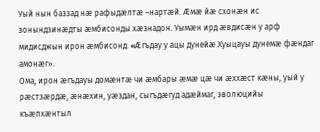Уый нын баззад нæ рафыдæлтæ –нартæй. Æмæ йæ схонæн ис зонындзинæдты æмбисонды хæзнадон. Уымæн ирд æвдисæн у арф мидисджын ирон æмбисонд: «Æгъдау у ацы дунейæ Хуыцауы дунемæ фæндаг амонæг».
Ома, ирон æгъдауы домæнтæ чи æмбары æмæ цæ чи æххæст кæны, уый у рæстзæрдæ, æнæхин, уæздан, сыгъдæгуд адæймаг, эволюцийы къæпхæнтыл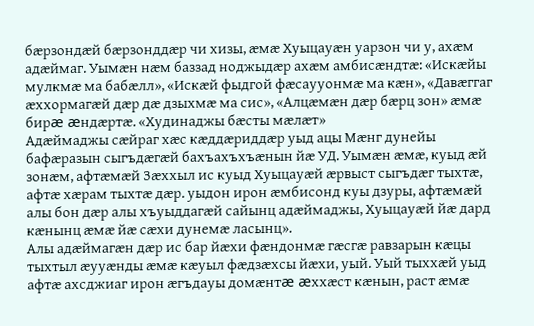бæрзондæй бæрзонддæр чи хизы, æмæ Хуыцауæн уарзон чи у, ахæм адæймаг. Уымæн нæм баззад ноджыдæр ахæм амбисæндтæ: «Искæйы мулкмæ ма бабæлл», «Искæй фыдгой фæсаууонмæ ма кæн», «Давæггаг æххормагæй дæр дæ дзыхмæ ма сис», «Алцæмæн дæр бæрц зон» æмæ бирæ æндæртæ. «Худинаджы бæсты мæлæт»
Адæймаджы сæйраг хæс кæддæриддæр уыд ацы Мæнг дунейы бафæразын сыгъдæгæй бахъахъхъæнын йæ УД. Уымæн æмæ, куыд æй зонæм, афтæмæй Зæххыл ис куыд Хуыцауæй æрвыст сыгъдæг тыхтæ, афтæ хæрам тыхтæ дæр. уыдон ирон æмбисонд куы дзуры, афтæмæй алы бон дæр алы хъуыддагæй сайынц адæймаджы, Хуыцауæй йæ дард кæнынц æмæ йæ сæхи дунемæ ласынц».
Алы адæймагæн дæр ис бар йæхи фæндонмæ гæсгæ равзарын кæцы тыхтыл æууæнды æмæ кæуыл фæдзæхсы йæхи, уый. Уый тыххæй уыд афтæ ахсджиаг ирон æгъдауы домæнтæ æххæст кæнын, раст æмæ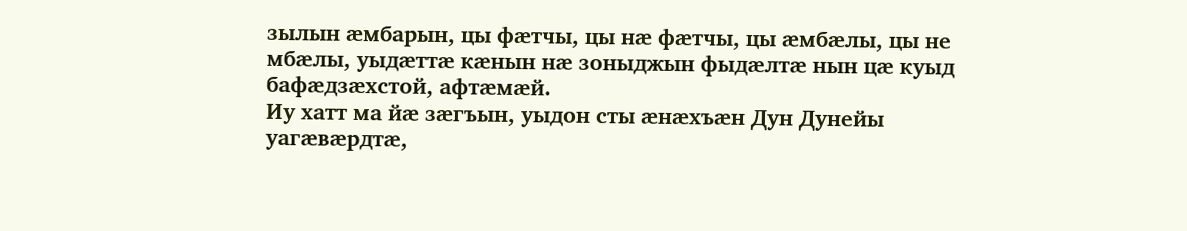зылын æмбарын, цы фæтчы, цы нæ фæтчы, цы æмбæлы, цы не мбæлы, уыдæттæ кæнын нæ зоныджын фыдæлтæ нын цæ куыд бафæдзæхстой, афтæмæй.
Иу хатт ма йæ зæгъын, уыдон сты æнæхъæн Дун Дунейы уагæвæрдтæ,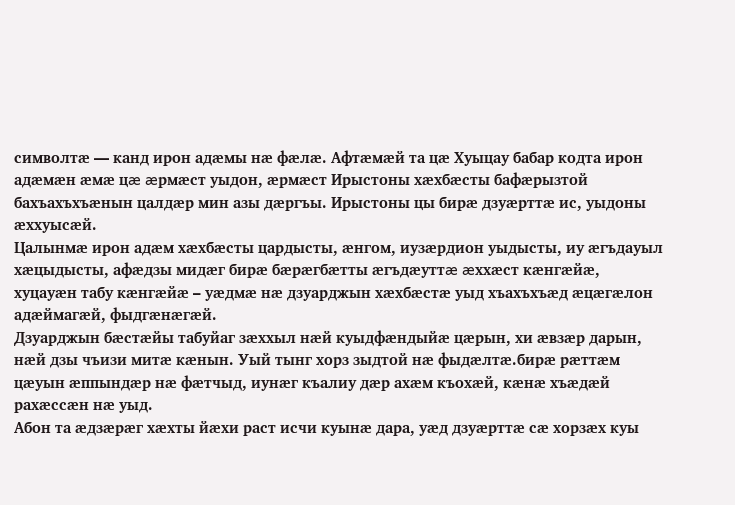символтæ — канд ирон адæмы нæ фæлæ. Афтæмæй та цæ Хуыцау бабар кодта ирон адæмæн æмæ цæ æрмæст уыдон, æрмæст Ирыстоны хæхбæсты бафæрызтой бахъахъхъæнын цалдæр мин азы дæргъы. Ирыстоны цы бирæ дзуæрттæ ис, уыдоны æххуысæй.
Цалынмæ ирон адæм хæхбæсты цардысты, æнгом, иузæрдион уыдысты, иу æгъдауыл хæцыдысты, афæдзы мидæг бирæ бæрæгбæтты æгъдæуттæ æххæст кæнгæйæ, хуцауæн табу кæнгæйæ – уæдмæ нæ дзуарджын хæхбæстæ уыд хъахъхъæд æцæгæлон адæймагæй, фыдгæнæгæй.
Дзуарджын бæстæйы табуйаг зæххыл нæй куыдфæндыйæ цæрын, хи æвзæр дарын, нæй дзы чъизи митæ кæнын. Уый тынг хорз зыдтой нæ фыдæлтæ.бирæ рæттæм цæуын æппындæр нæ фæтчыд, иунæг къалиу дæр ахæм къохæй, кæнæ хъæдæй рахæссæн нæ уыд.
Абон та æдзæрæг хæхты йæхи раст исчи куынæ дара, уæд дзуæрттæ сæ хорзæх куы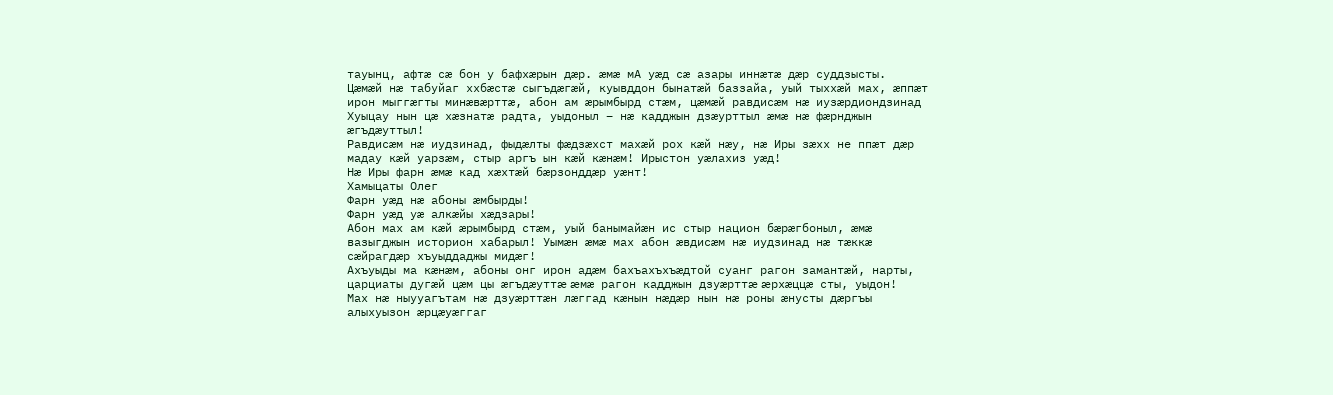тауынц, афтæ сæ бон у бафхæрын дæр. æмæ мА уæд сæ азары иннæтæ дæр суддзысты.
Цæмæй нæ табуйаг ххбæстæ сыгъдæгæй, куывддон бынатæй баззайа, уый тыххæй мах, æппæт ирон мыггæгты минæвæрттæ, абон ам æрымбырд стæм, цæмæй равдисæм нæ иузæрдиондзинад Хуыцау нын цæ хæзнатæ радта, уыдоныл – нæ кадджын дзæурттыл æмæ нæ фæрнджын æгъдæуттыл!
Равдисæм нæ иудзинад, фыдæлты фæдзæхст махæй рох кæй нæу, нæ Иры зæхх не ппæт дæр мадау кæй уарзæм, стыр аргъ ын кæй кæнæм! Ирыстон уæлахиз уæд!
Нæ Иры фарн æмæ кад хæхтæй бæрзонддæр уæнт!
Хамыцаты Олег
Фарн уæд нæ абоны æмбырды!
Фарн уæд уæ алкæйы хæдзары!
Абон мах ам кæй æрымбырд стæм, уый банымайæн ис стыр национ бæрæгбоныл, æмæ вазыгджын историон хабарыл! Уымæн æмæ мах абон æвдисæм нæ иудзинад нæ тæккæ сæйрагдæр хъуыддаджы мидæг!
Ахъуыды ма кæнæм, абоны онг ирон адæм бахъахъхъæдтой суанг рагон замантæй, нарты, царциаты дугæй цæм цы æгъдæуттæ æмæ рагон кадджын дзуæрттæ æрхæццæ сты, уыдон!
Мах нæ ныууагътам нæ дзуæрттæн лæггад кæнын нæдæр нын нæ роны æнусты дæргъы алыхуызон æрцæуæггаг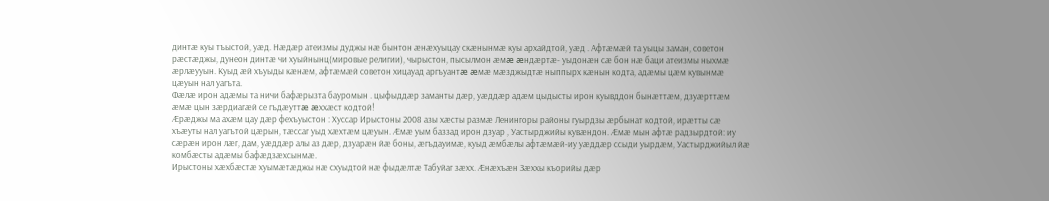динтæ куы тъыстой, уæд. Нæдæр атеизмы дуджы нæ бынтон æнæхуыцау скæнынмæ куы архайдтой, уæд . Афтæмæй та уыцы заман, советон рæстæджы, дунеон динтæ чи хуыйнынц(мировые религии), чырыстон, пысылмон æмæ æндæртæ- уыдонæн сæ бон нæ баци атеизмы ныхмæ æрлæууын. Куыд æй хъуыды кæнæм, афтæмæй советон хицауад аргъуантæ æмæ мæзджыдтæ ныппырх кæнын кодта, адæмы цæм кувынмæ цæуын нал уагъта.
Фæлæ ирон адæмы та ничи бафæрызта бауромын . цыфыддæр заманты дæр, уæддæр адæм цыдысты ирон куывддон бынæттæм, дзуæрттæм æмæ цын зæрдиагæй се гъдæуттæ æххæст кодтой!
Æрæджы ма ахæм цау дæр фехъуыстон : Хуссар Ирыстоны 2008 азы хæсты размæ Ленингоры районы гуырдзы æрбынат кодтой, ирæтты сæ хъæуты нал уагътой цæрын, тæссаг уыд хæхтæм цæуын. Æмæ уым баззад ирон дзуар , Уастырджийы кувæндон. Æмæ мын афтæ радзырдтой: иу сæрæн ирон лæг, дам, уæддæр алы аз дæр, дзуарæн йæ боны, æгъдауимæ, куыд æмбæлы афтæмæй-иу уæддæр ссыди уырдæм, Уастырджийыл йæ комбæсты адæмы бафæдзæхсынмæ.
Ирыстоны хæхбæстæ хуымæтæджы нæ схуыдтой нæ фыдæлтæ Табуйаг зæхх. Æнæхъæн Зæххы къорийы дæр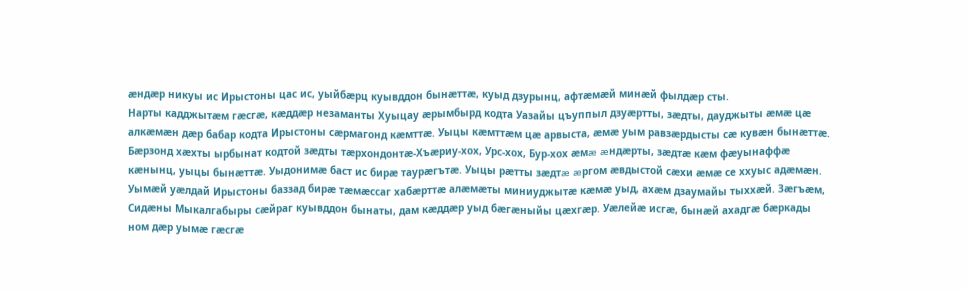æндæр никуы ис Ирыстоны цас ис, уыйбæрц куывддон бынæттæ, куыд дзурынц, афтæмæй минæй фылдæр сты.
Нарты кадджытæм гæсгæ, кæддæр незаманты Хуыцау æрымбырд кодта Уазайы цъуппыл дзуæртты, зæдты, дауджыты æмæ цæ алкæмæн дæр бабар кодта Ирыстоны сæрмагонд кæмттæ. Уыцы кæмттæм цæ арвыста, æмæ уым равзæрдысты сæ кувæн бынæттæ. Бæрзонд хæхты ырбынат кодтой зæдты тæрхондонтæ-Хъæриу-хох, Урс-хох, Бур-хох æмæ æндæрты, зæдтæ кæм фæуынаффæ кæнынц, уыцы бынæттæ. Уыдонимæ баст ис бирæ таурæгътæ. Уыцы рæтты зæдтæ æргом æвдыстой сæхи æмæ се ххуыс адæмæн.
Уымæй уæлдай Ирыстоны баззад бирæ тæмæссаг хабæрттæ алæмæты миниуджытæ кæмæ уыд, ахæм дзаумайы тыххæй. Зæгъæм, Сидæны Мыкалгабыры сæйраг куывддон бынаты, дам кæддæр уыд бæгæныйы цæхгæр. Уæлейæ исгæ, бынæй ахадгæ бæркады ном дæр уымæ гæсгæ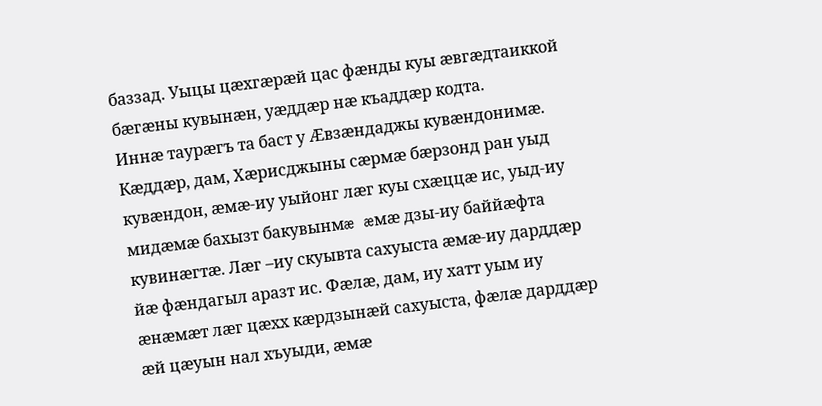баззад. Уыцы цæхгæрæй цас фæнды куы æвгæдтаиккой бæгæны кувынæн, уæддæр нæ къаддæр кодта.
Иннæ таурæгъ та баст у Æвзæндаджы кувæндонимæ. Кæддæр, дам, Хæрисджыны сæрмæ бæрзонд ран уыд кувæндон, æмæ-иу уыйонг лæг куы схæццæ ис, уыд-иу мидæмæ бахызт бакувынмæ æмæ дзы-иу баййæфта кувинæгтæ. Лæг –иу скуывта сахуыста æмæ-иу дарддæр йæ фæндагыл аразт ис. Фæлæ, дам, иу хатт уым иу æнæмæт лæг цæхх кæрдзынæй сахуыста, фæлæ дарддæр æй цæуын нал хъуыди, æмæ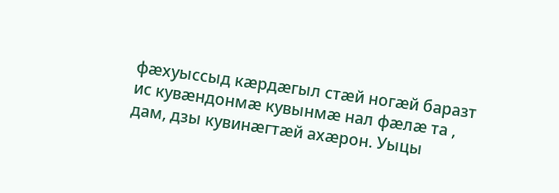фæхуыссыд кæрдæгыл стæй ногæй баразт ис кувæндонмæ кувынмæ нал фæлæ та , дам, дзы кувинæгтæй ахæрон. Уыцы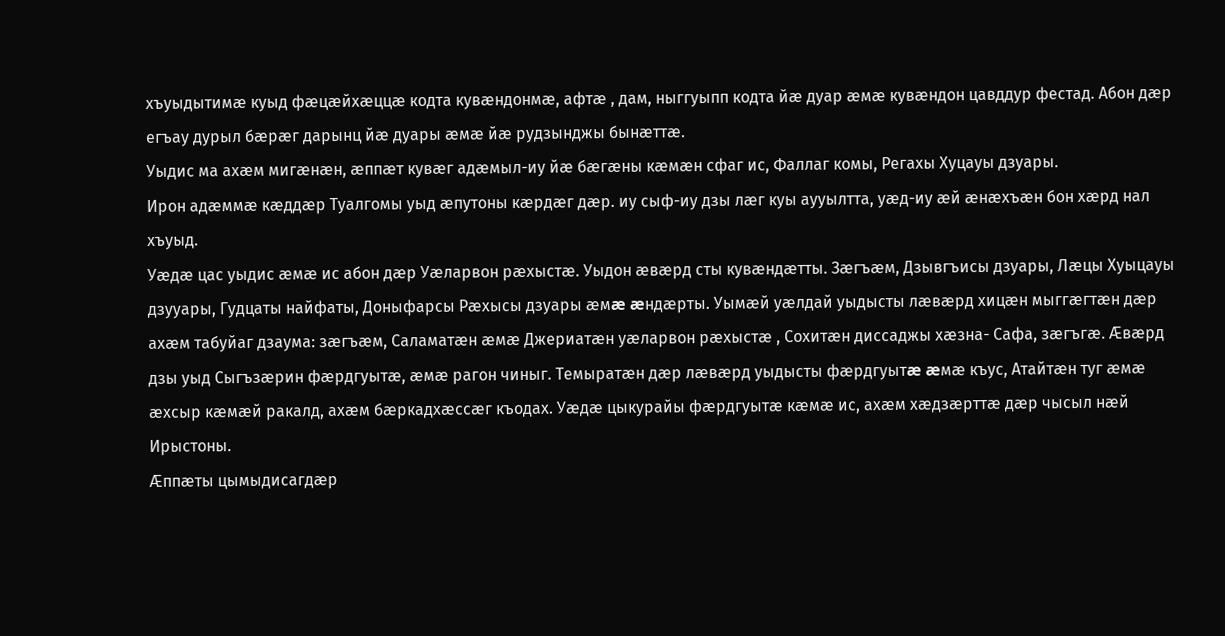хъуыдытимæ куыд фæцæйхæццæ кодта кувæндонмæ, афтæ , дам, ныггуыпп кодта йæ дуар æмæ кувæндон цавддур фестад. Абон дæр егъау дурыл бæрæг дарынц йæ дуары æмæ йæ рудзынджы бынæттæ.
Уыдис ма ахæм мигæнæн, æппæт кувæг адæмыл-иу йæ бæгæны кæмæн сфаг ис, Фаллаг комы, Регахы Хуцауы дзуары.
Ирон адæммæ кæддæр Туалгомы уыд æпутоны кæрдæг дæр. иу сыф-иу дзы лæг куы аууылтта, уæд-иу æй æнæхъæн бон хæрд нал хъуыд.
Уæдæ цас уыдис æмæ ис абон дæр Уæларвон рæхыстæ. Уыдон æвæрд сты кувæндæтты. Зæгъæм, Дзывгъисы дзуары, Лæцы Хуыцауы дзууары, Гудцаты найфаты, Доныфарсы Рæхысы дзуары æмæ æндæрты. Уымæй уæлдай уыдысты лæвæрд хицæн мыггæгтæн дæр ахæм табуйаг дзаума: зæгъæм, Саламатæн æмæ Джериатæн уæларвон рæхыстæ , Сохитæн диссаджы хæзна- Сафа, зæгъгæ. Æвæрд дзы уыд Сыгъзæрин фæрдгуытæ, æмæ рагон чиныг. Темыратæн дæр лæвæрд уыдысты фæрдгуытæ æмæ къус, Атайтæн туг æмæ æхсыр кæмæй ракалд, ахæм бæркадхæссæг къодах. Уæдæ цыкурайы фæрдгуытæ кæмæ ис, ахæм хæдзæрттæ дæр чысыл нæй Ирыстоны.
Æппæты цымыдисагдæр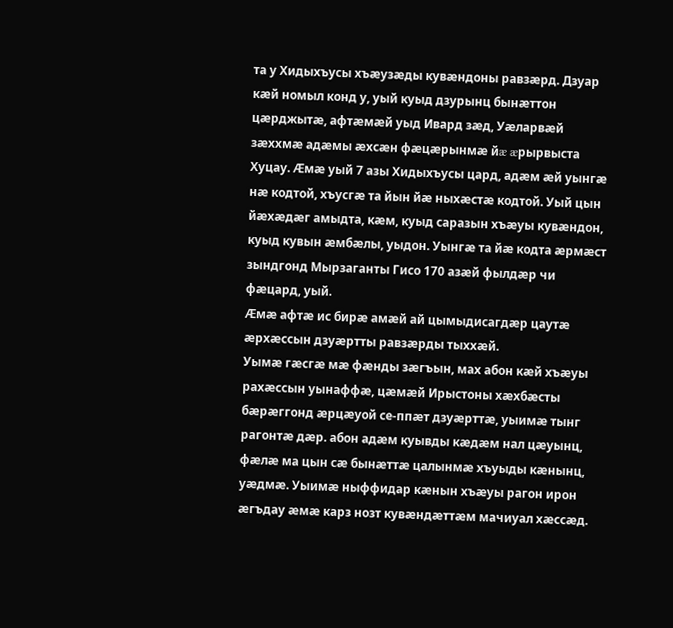та у Хидыхъусы хъæузæды кувæндоны равзæрд. Дзуар кæй номыл конд у, уый куыд дзурынц бынæттон цæрджытæ, афтæмæй уыд Ивард зæд, Уæларвæй зæххмæ адæмы æхсæн фæцæрынмæ йæ æрырвыста Хуцау. Æмæ уый 7 азы Хидыхъусы цард, адæм æй уынгæ нæ кодтой, хъусгæ та йын йæ ныхæстæ кодтой. Уый цын йæхæдæг амыдта, кæм, куыд саразын хъæуы кувæндон, куыд кувын æмбæлы, уыдон. Уынгæ та йæ кодта æрмæст зындгонд Мырзаганты Гисо 170 азæй фылдæр чи фæцард, уый.
Æмæ афтæ ис бирæ амæй ай цымыдисагдæр цаутæ æрхæссын дзуæртты равзæрды тыххæй.
Уымæ гæсгæ мæ фæнды зæгъын, мах абон кæй хъæуы рахæссын уынаффæ, цæмæй Ирыстоны хæхбæсты бæрæггонд æрцæуой се-ппæт дзуæрттæ, уыимæ тынг рагонтæ дæр. абон адæм куывды кæдæм нал цæуынц, фæлæ ма цын сæ бынæттæ цалынмæ хъуыды кæнынц, уæдмæ. Уыимæ ныффидар кæнын хъæуы рагон ирон æгъдау æмæ карз нозт кувæндæттæм мачиуал хæссæд.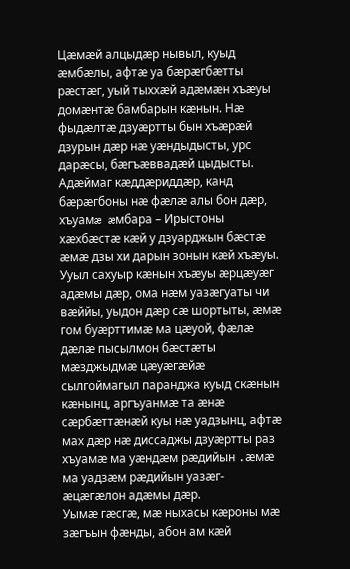Цæмæй алцыдæр нывыл, куыд æмбæлы, афтæ уа бæрæгбæтты рæстæг, уый тыххæй адæмæн хъæуы домæнтæ бамбарын кæнын. Нæ фыдæлтæ дзуæртты бын хъæрæй дзурын дæр нæ уæндыдысты, урс дарæсы, бæгъæввадæй цыдысты.
Адæймаг кæддæриддæр, канд бæрæгбоны нæ фæлæ алы бон дæр, хъуамæ æмбара – Ирыстоны хæхбæстæ кæй у дзуарджын бæстæ æмæ дзы хи дарын зонын кæй хъæуы. Ууыл сахуыр кæнын хъæуы æрцæуæг адæмы дæр, ома нæм уазæгуаты чи вæййы, уыдон дæр сæ шортыты, æмæ гом буæрттимæ ма цæуой, фæлæ дæлæ пысылмон бæстæты мæзджыдмæ цæуæгæйæ сылгоймагыл паранджа куыд скæнын кæнынц, аргъуанмæ та æнæ сæрбæттæнæй куы нæ уадзынц, афтæ мах дæр нæ диссаджы дзуæртты раз хъуамæ ма уæндæм рæдийын .æмæ ма уадзæм рæдийын уазæг-æцæгæлон адæмы дæр.
Уымæ гæсгæ, мæ ныхасы кæроны мæ зæгъын фæнды, абон ам кæй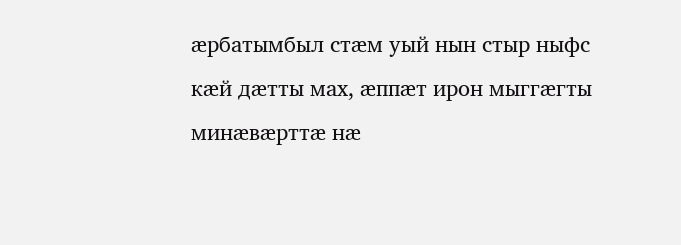æрбатымбыл стæм уый нын стыр ныфс кæй дæтты мах, æппæт ирон мыггæгты минæвæрттæ нæ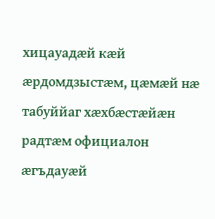хицауадæй кæй æрдомдзыстæм, цæмæй нæ табуййаг хæхбæстæйæн радтæм официалон æгъдауæй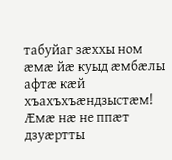табуйаг зæххы ном æмæ йæ куыд æмбæлы афтæ кæй хъахъхъæндзыстæм!
Æмæ нæ не ппæт дзуæртты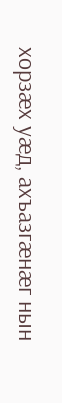хорзæх уæд, ахъазгæнæг нын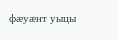фæуæнт уыцы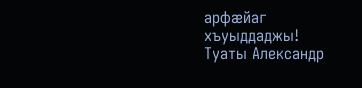арфæйаг хъуыддаджы!
Туаты Александр